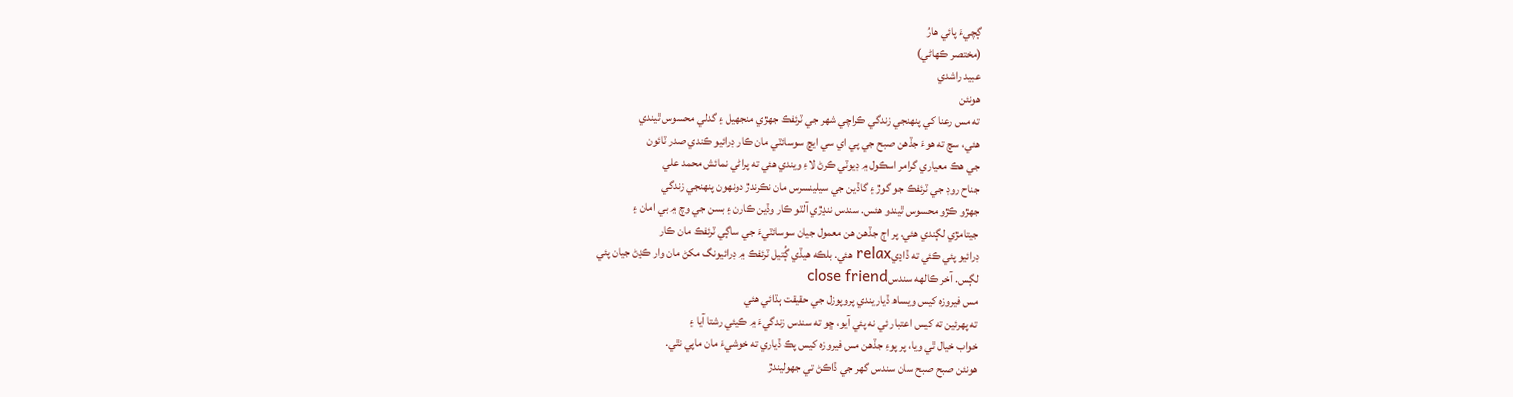ڳچيءَ پائي هارُ
(مختصر ڪهاڻي)
عبيد راشدي
ھونئن
ته مس رعنا کي پنھنجي زندگي ڪراچي شھر جي ٽرئفڪ جھڙي منجهيل ۽ گدلي محسوس ٿيندي
ھئي، سچ ته ھوءَ جڏھن صبح جي پي اي سي ايڇ سوسائٽي مان ڪار ڊرائيو ڪندي صدر ٽائون
جي ھڪ معياري گرامر اسڪول ۾ ڊيوٽي ڪرڻ لاءِ ويندي ھئي ته پراڻي نمائش محمد علي
جناح روڊ جي ٽرئفڪ جو گوڙ ۽ گاڏين جي سيلينسرس مان نڪرندڙ دونهون پنھنجي زندگي
جھڙو ڪڙو محسوس ٿيندو ھئس. سندس ننڍڙي آلٽو ڪار وڏين ڪارن ۽ بسن جي وچ ۾ بي امان ۽
جيتامڙي لڳندي ھئي. پر اڄ جڏھن ھن معمول جيان سوسائٽيءَ جي ساڳي ٽرئفڪ مان ڪار
ڊرائيو پئي ڪئي ته ڏاڍيrelax هئي. بلڪه ھيڏي ڳُتيل ٽرئفڪ ۾ ڊرائيونگ مکڻ مان وار ڪڍڻ جيان پئي
لڳس. آخر ڪالھه سندسclose friend
مس فيروزه کيس ويساھ ڏياريندي پروپوزل جي حقيقت ٻڌائي ھئي
ته پھرئين ته کيس اعتبار ئي نه پئي آيو، ڇو ته سندس زندگيءَ ۾ ڪيئي رشتا آيا ۽
خواب خيال ٿي ويا، پر پوءِ جڏھن مس فيروزه کيس پڪ ڏياري ته خوشيءَ مان ماپي نٿي.
ھونئن صبح صبح سان سندس گھر جي ڏاڪڻ تي جھوليندڙ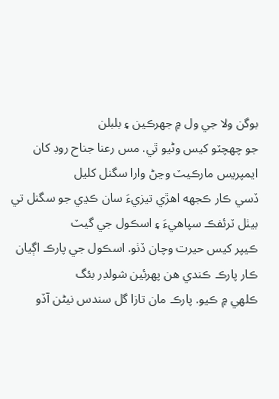بوگن ولا جي ول ۾ جھرڪين ۽ بلبلن
جو چھچٽو کيس وڻيو ٿي. مس رعنا جناح روڊ کان ايمپريس مارڪيٽ وڃڻ وارا سگنل کليل
ڏسي ڪار ڪجھه اھڙي تيزيءَ سان ڪڍي جو سگنل تي بيٺل ٽرئفڪ سپاھيءَ ۽ اسڪول جي گيٽ
ڪيپر کيس حيرت وچان ڏٺو. اسڪول جي پارڪ اڳيان ڪار پارڪ ڪندي ھن پھرئين شولڊر بئگ
ڪلھي ۾ ڪيو. پارڪ مان تازا گل سندس نيڻن آڏو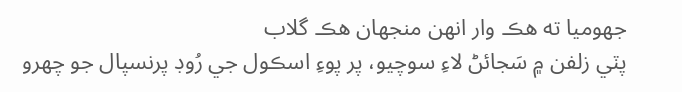جھوميا ته ھڪ وار انھن منجھان ھڪ گلاب
پٽي زلفن ۾ سَجائڻ لاءِ سوچيو، پر پوءِ اسڪول جي رُوڊ پرنسپال جو چھرو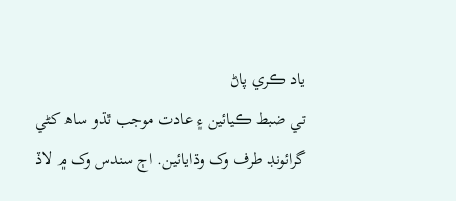ياد ڪري پاڻ
تي ضبط ڪيائين ۽ عادت موجب ٿڌو ساھ کڻي گرائونڊ طرف وک وڌايائين. اڄ سندس وک ۾ لاڏ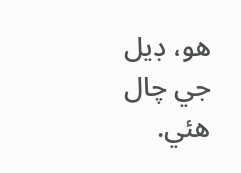ھو، ڊيل جي چال ھئي.